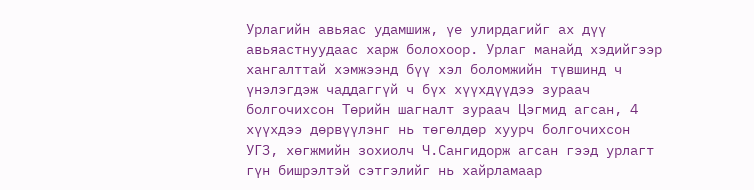Урлагийн авьяас удамшиж, үе улирдагийг ах дүү авьяастнуудаас харж болохоор. Урлаг манайд хэдийгээр хангалттай хэмжээнд бүү хэл боломжийн түвшинд ч үнэлэгдэж чаддаггүй ч бүх хүүхдүүдээ зураач болгочихсон Төрийн шагналт зураач Цэгмид агсан, 4 хүүхдээ дөрвүүлэнг нь төгөлдөр хуурч болгочихсон УГЗ, хөгжмийн зохиолч Ч.Сангидорж агсан гээд урлагт гүн бишрэлтэй сэтгэлийг нь хайрламаар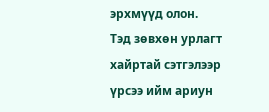эрхмүүд олон.
Тэд зөвхөн урлагт хайртай сэтгэлээр үрсээ ийм ариун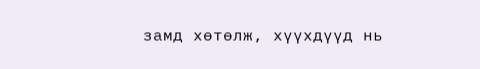замд хөтөлж, хүүхдүүд нь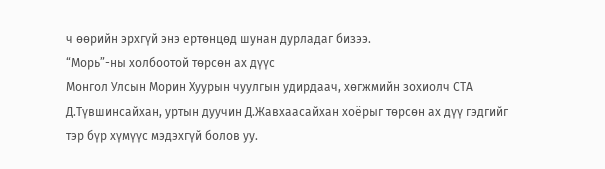ч өөрийн эрхгүй энэ ертөнцөд шунан дурладаг бизээ.
“Морь”-ны холбоотой төрсөн ах дүүс
Монгол Улсын Морин Хуурын чуулгын удирдаач, хөгжмийн зохиолч СТА Д.Түвшинсайхан, уртын дуучин Д.Жавхаасайхан хоёрыг төрсөн ах дүү гэдгийг тэр бүр хүмүүс мэдэхгүй болов уу.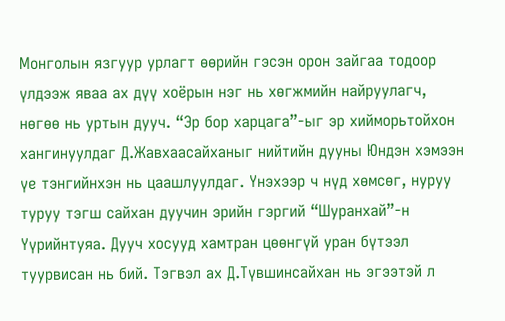Монголын язгуур урлагт өөрийн гэсэн орон зайгаа тодоор үлдээж яваа ах дүү хоёрын нэг нь хөгжмийн найруулагч, нөгөө нь уртын дууч. “Эр бор харцага”-ыг эр хийморьтойхон хангинуулдаг Д.Жавхаасайханыг нийтийн дууны Юндэн хэмээн үе тэнгийнхэн нь цаашлуулдаг. Үнэхээр ч нүд хөмсөг, нуруу туруу тэгш сайхан дуучин эрийн гэргий “Шуранхай”-н Үүрийнтуяа. Дууч хосууд хамтран цөөнгүй уран бүтээл туурвисан нь бий. Тэгвэл ах Д.Түвшинсайхан нь эгээтэй л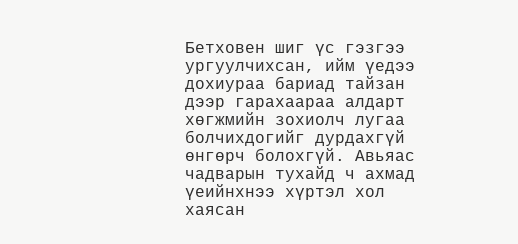Бетховен шиг үс гэзгээ ургуулчихсан, ийм үедээ дохиураа бариад тайзан дээр гарахаараа алдарт хөгжмийн зохиолч лугаа болчихдогийг дурдахгүй өнгөрч болохгүй. Авьяас чадварын тухайд ч ахмад үеийнхнээ хүртэл хол хаясан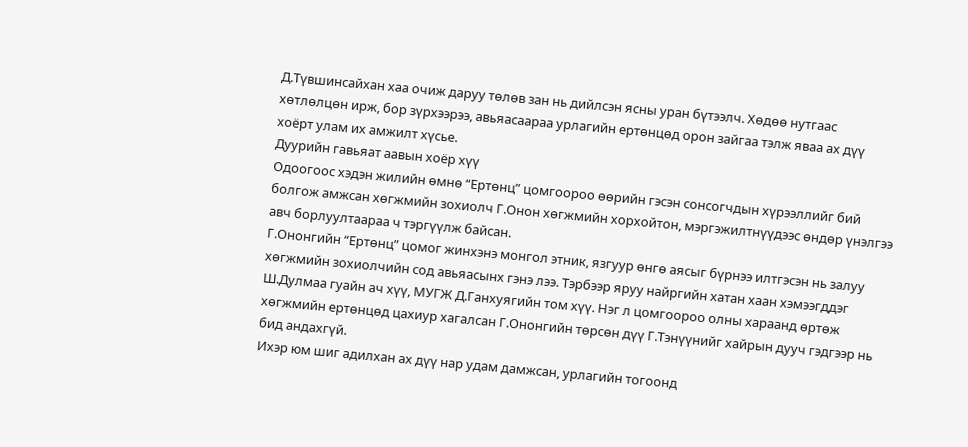Д.Түвшинсайхан хаа очиж даруу төлөв зан нь дийлсэн ясны уран бүтээлч. Хөдөө нутгаас хөтлөлцөн ирж, бор зүрхээрээ, авьяасаараа урлагийн ертөнцөд орон зайгаа тэлж яваа ах дүү хоёрт улам их амжилт хүсье.
Дуурийн гавьяат аавын хоёр хүү
Одоогоос хэдэн жилийн өмнө “Ертөнц” цомгоороо өөрийн гэсэн сонсогчдын хүрээллийг бий болгож амжсан хөгжмийн зохиолч Г.Онон хөгжмийн хорхойтон, мэргэжилтнүүдээс өндөр үнэлгээ авч борлуултаараа ч тэргүүлж байсан.
Г.Ононгийн “Ертөнц” цомог жинхэнэ монгол этник, язгуур өнгө аясыг бүрнээ илтгэсэн нь залуу хөгжмийн зохиолчийн сод авьяасынх гэнэ лээ. Тэрбээр яруу найргийн хатан хаан хэмээгддэг Ш.Дулмаа гуайн ач хүү, МУГЖ Д.Ганхуягийн том хүү. Нэг л цомгоороо олны хараанд өртөж хөгжмийн ертөнцөд цахиур хагалсан Г.Ононгийн төрсөн дүү Г.Тэнүүнийг хайрын дууч гэдгээр нь бид андахгүй.
Ихэр юм шиг адилхан ах дүү нар удам дамжсан, урлагийн тогоонд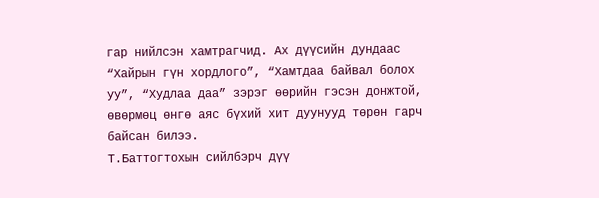гар нийлсэн хамтрагчид. Ах дүүсийн дундаас “Хайрын гүн хордлого”, “Хамтдаа байвал болох уу”, “Худлаа даа” зэрэг өөрийн гэсэн донжтой, өвөрмөц өнгө аяс бүхий хит дуунууд төрөн гарч байсан билээ.
Т.Баттогтохын сийлбэрч дүү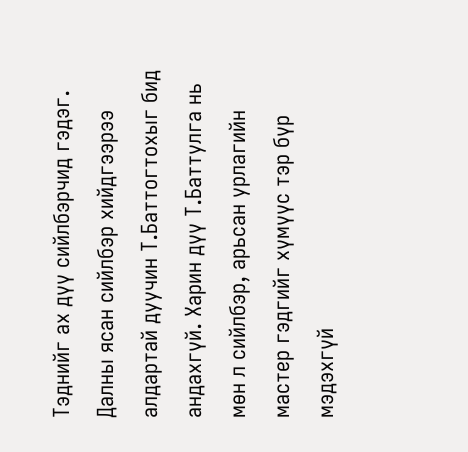Тэднийг ах дүү сийлбэрчид гэдэг. Далны ясан сийлбэр хийдгээрээ алдартай дуучин Т.Баттогтохыг бид андахгүй. Харин дүү Т.Баттулга нь мөн л сийлбэр, арьсан урлагийн мастер гэдгийг хүмүүс тэр бүр мэдэхгүй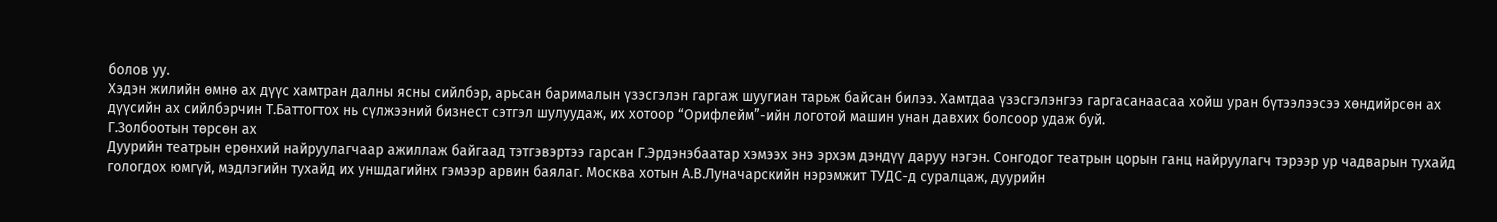болов уу.
Хэдэн жилийн өмнө ах дүүс хамтран далны ясны сийлбэр, арьсан барималын үзэсгэлэн гаргаж шуугиан тарьж байсан билээ. Хамтдаа үзэсгэлэнгээ гаргасанаасаа хойш уран бүтээлээсээ хөндийрсөн ах дүүсийн ах сийлбэрчин Т.Баттогтох нь сүлжээний бизнест сэтгэл шулуудаж, их хотоор “Орифлейм”-ийн логотой машин унан давхих болсоор удаж буй.
Г.Золбоотын төрсөн ах
Дуурийн театрын ерөнхий найруулагчаар ажиллаж байгаад тэтгэвэртээ гарсан Г.Эрдэнэбаатар хэмээх энэ эрхэм дэндүү даруу нэгэн. Сонгодог театрын цорын ганц найруулагч тэрээр ур чадварын тухайд гологдох юмгүй, мэдлэгийн тухайд их уншдагийнх гэмээр арвин баялаг. Москва хотын А.В.Луначарскийн нэрэмжит ТУДС-д суралцаж, дуурийн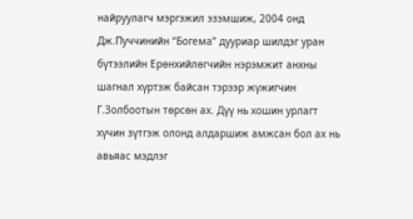найруулагч мэргэжил эзэмшиж, 2004 онд Дж.Пуччинийн “Богема” дууриар шилдэг уран бүтээлийн Ерөнхийлөгчийн нэрэмжит анхны шагнал хүртэж байсан тэрээр жүжигчин Г.Золбоотын төрсөн ах. Дүү нь хошин урлагт хүчин зүтгэж олонд алдаршиж амжсан бол ах нь авьяас мэдлэг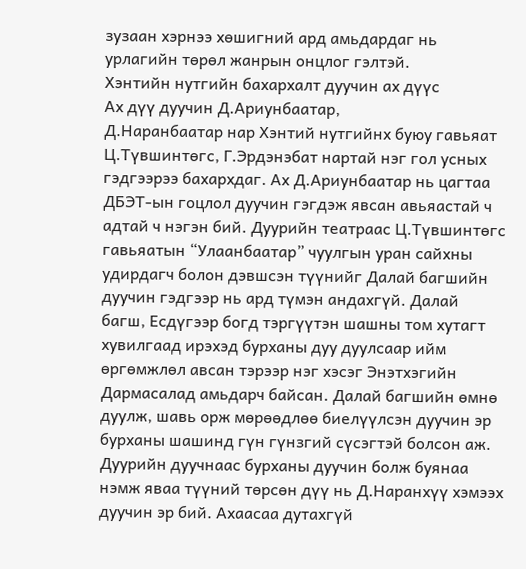зузаан хэрнээ хөшигний ард амьдардаг нь урлагийн төрөл жанрын онцлог гэлтэй.
Хэнтийн нутгийн бахархалт дуучин ах дүүс
Ах дүү дуучин Д.Ариунбаатар,
Д.Наранбаатар нар Хэнтий нутгийнх буюу гавьяат Ц.Түвшинтөгс, Г.Эрдэнэбат нартай нэг гол усных гэдгээрээ бахархдаг. Ах Д.Ариунбаатар нь цагтаа ДБЭТ-ын гоцлол дуучин гэгдэж явсан авьяастай ч адтай ч нэгэн бий. Дуурийн театраас Ц.Түвшинтөгс гавьяатын “Улаанбаатар” чуулгын уран сайхны удирдагч болон дэвшсэн түүнийг Далай багшийн дуучин гэдгээр нь ард түмэн андахгүй. Далай багш, Есдүгээр богд тэргүүтэн шашны том хутагт хувилгаад ирэхэд бурханы дуу дуулсаар ийм өргөмжлөл авсан тэрээр нэг хэсэг Энэтхэгийн Дармасалад амьдарч байсан. Далай багшийн өмнө дуулж, шавь орж мөрөөдлөө биелүүлсэн дуучин эр бурханы шашинд гүн гүнзгий сүсэгтэй болсон аж. Дуурийн дуучнаас бурханы дуучин болж буянаа нэмж яваа түүний төрсөн дүү нь Д.Наранхүү хэмээх дуучин эр бий. Ахаасаа дутахгүй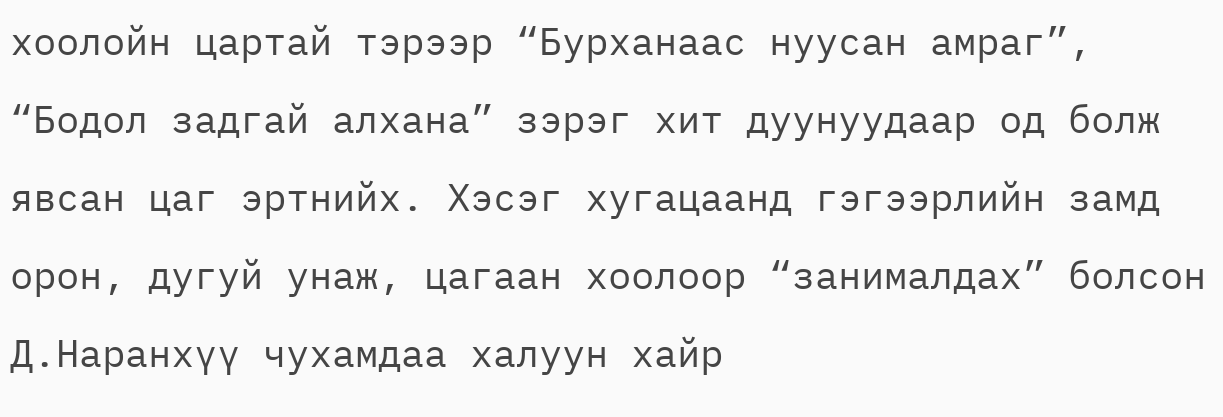хоолойн цартай тэрээр “Бурханаас нуусан амраг”, “Бодол задгай алхана” зэрэг хит дуунуудаар од болж явсан цаг эртнийх. Хэсэг хугацаанд гэгээрлийн замд орон, дугуй унаж, цагаан хоолоор “занималдах” болсон Д.Наранхүү чухамдаа халуун хайр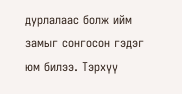дурлалаас болж ийм замыг сонгосон гэдэг юм билээ. Тэрхүү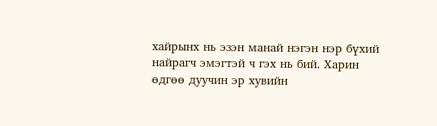хайрынх нь эзэн манай нэгэн нэр бүхий найрагч эмэгтэй ч гэх нь бий. Харин өдгөө дуучин эр хувийн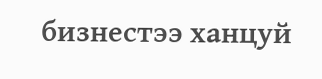бизнестээ ханцуй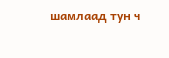шамлаад тун ч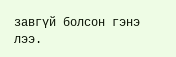завгүй болсон гэнэ лээ.